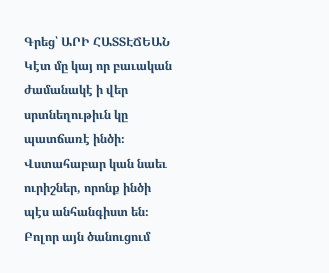Գրեց՝ ԱՐԻ ՀԱՏՏԷՃԵԱՆ
Կէտ մը կայ որ բաւական ժամանակէ ի վեր սրտնեղութիւն կը պատճառէ ինծի։ Վստահաբար կան նաեւ ուրիշներ, որոնք ինծի պէս անհանգիստ են։
Բոլոր այն ծանուցում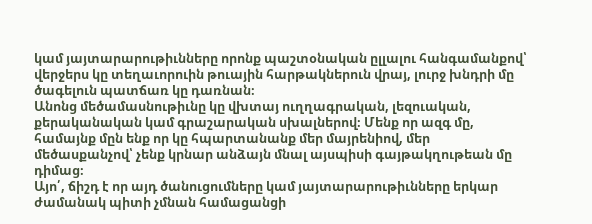կամ յայտարարութիւնները որոնք պաշտօնական ըլլալու հանգամանքով՝ վերջերս կը տեղաւորուին թուային հարթակներուն վրայ, լուրջ խնդրի մը ծագելուն պատճառ կը դառնան։
Անոնց մեծամասնութիւնը կը վխտայ ուղղագրական, լեզուական, քերականական կամ գրաշարական սխալներով։ Մենք որ ազգ մը, համայնք մըն ենք որ կը հպարտանանք մեր մայրենիով, մեր մեծասքանչով՝ չենք կրնար անձայն մնալ այսպիսի գայթակղութեան մը դիմաց։
Այո՛, ճիշդ է որ այդ ծանուցումները կամ յայտարարութիւնները երկար ժամանակ պիտի չմնան համացանցի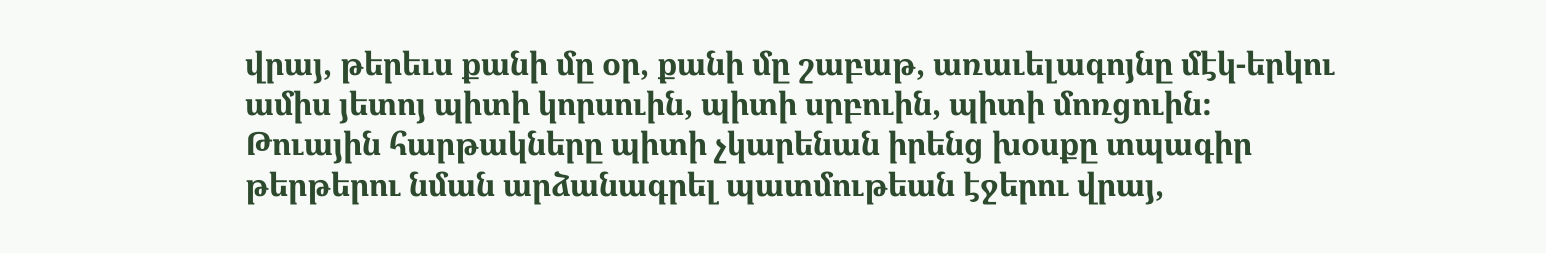վրայ, թերեւս քանի մը օր, քանի մը շաբաթ, առաւելագոյնը մէկ-երկու ամիս յետոյ պիտի կորսուին, պիտի սրբուին, պիտի մոռցուին։ Թուային հարթակները պիտի չկարենան իրենց խօսքը տպագիր թերթերու նման արձանագրել պատմութեան էջերու վրայ,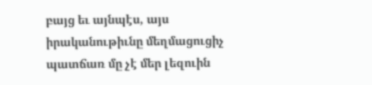բայց եւ այնպէս, այս իրականութիւնը մեղմացուցիչ պատճառ մը չէ մեր լեզուին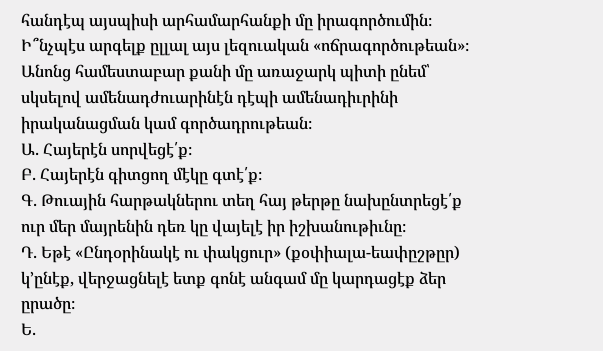հանդէպ այսպիսի արհամարհանքի մը իրագործումին։
Ի՞նչպէս արգելք ըլլալ այս լեզուական «ոճրագործութեան»։
Անոնց համեստաբար քանի մը առաջարկ պիտի ընեմ՝ սկսելով ամենադժուարինէն դէպի ամենադիւրինի իրականացման կամ գործադրութեան։
Ա. Հայերէն սորվեցէ՛ք։
Բ. Հայերէն գիտցող մէկը գտէ՛ք։
Գ. Թուային հարթակներու տեղ հայ թերթը նախընտրեցէ՛ք ուր մեր մայրենին դեռ կը վայելէ իր իշխանութիւնը։
Դ. Եթէ «Ընդօրինակէ ու փակցուր» (քօփիալա-եափըշթըր) կ’ընէք, վերջացնելէ ետք գոնէ անգամ մը կարդացէք ձեր ըրածը։
Ե.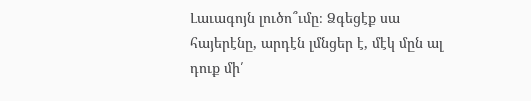Լաւագոյն լուծո՞ւմը։ Ձգեցէք սա հայերէնը, արդէն լմնցեր է, մէկ մըն ալ դուք մի՛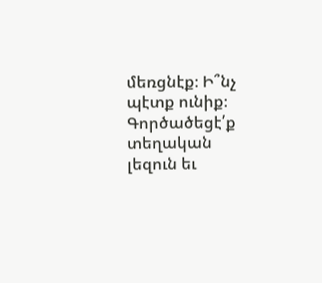մեռցնէք։ Ի՞նչ պէտք ունիք։ Գործածեցէ՛ք տեղական լեզուն եւ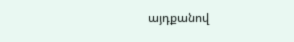այդքանով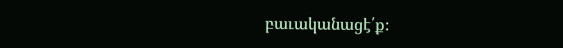բաւականացէ՛ք։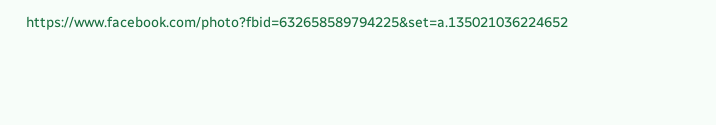https://www.facebook.com/photo?fbid=632658589794225&set=a.135021036224652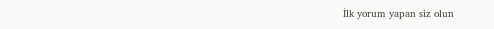İlk yorum yapan siz olun